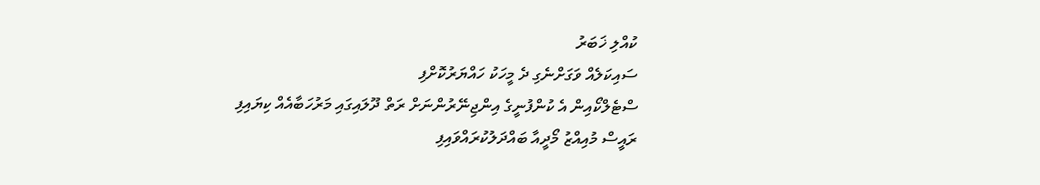ކުއްލި ޚަބަރު
ސައިކަލެއް ވަގަށްނެގި ދެ މީހަކު ހައްޔަރުކޮށްފި
ސްޓެލްކޯއިން އެ ކުންފުނީގެ އިންޖިނޭރުންނަށް ރަތް ދޫލައިގައި މަރުހަބާއެއް ކިޔައިފި
ރައީސް މުއިއްޒު މޯދީއާ ބައްދަލުކުރައްވައިފި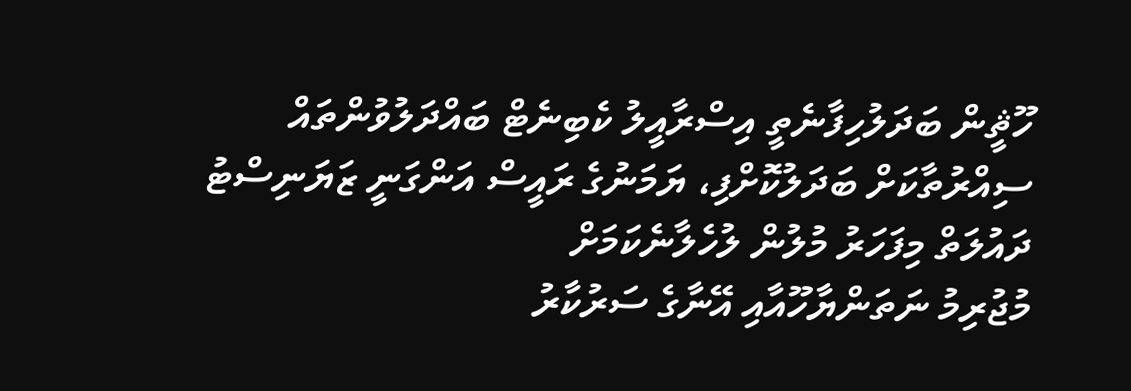ހޫޘީން ބަދަލުހިފާނެތީ އިސްރާއީލު ކެބިނެޓް ބައްދަލުވުންތައް ސިއްރުތާކަށް ބަދަލުކޮށްފި، ޔަމަނުގެ ރައީސް އަންގަނީ ޒަޔަނިސްޓު ދައުލަތް މިފަހަރު މުލުން ލުހެލާނެކަމަށް
މުޖުރިމު ނަތަންޔާހޫއާއި އޭނާގެ ސަރުކާރު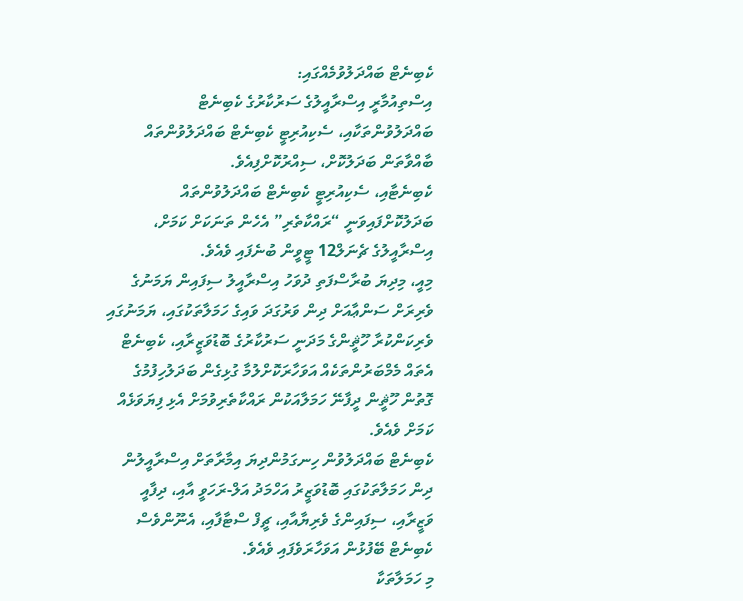ކެބިނެޓް ބައްދަލުވުމެއްގައި:
އިސްތިއުމާރީ އިސްރާއީލުގެ ސަރުކާރުގެ ކެބިނެޓް ބައްދަލުވުންތަކާއި، ސެކިއުރިޓީ ކެބިނެޓް ބައްދަލުވުންތައް ބާއްވާތަން ބަދަލުކޮށް، ސިއްރުކޮށްފިއެވެ.
ކެބިނެޓާއި، ސެކިއުރިޓީ ކެބިނެޓް ބައްދަލުވުންތައް ބަދަލުކޮށްފައިވަނީ “ރައްކާތެރި” އެހެން ތަނަކަށް ކަމަށް، އިސްރާއީލުގެ ޗެނަލް12 ޓީވީން ބުނެފައި ވެއެވެ.
މިއީ، މިދިޔަ ބުރާސްފަތި ދުވަހު އިސްރާއީލު ސިފައިން ޔަމަނުގެ ވެރިރަށް ސަންޢާއަށް ދިން ވަރުގަދަ ވައިގެ ހަމަލާތަކުގައި، ޔަމަނުގައި ވެރިކަންކުރާ ހޫޘީންގެ މަދަނީ ސަރުކާރުގެ ބޮޑުވަޒީރާއި، ކެބިނެޓް އެތައް މެމްބަރުންތަކެއް އަވަހާރަކޮށްލުމާ ގުޅިގެން ބަދަލުހިފުމުގެ ގޮތުން ހޫޘީން ދީފާނޭ ހަމަލާއަކުން ރައްކާތެރިވުމަށް އެޅި ފިޔަވަޅެއް ކަމަށް ވެއެވެ.
ކެބިނެޓް ބައްދަލުވުން ހިނގަމުންދިޔަ އިމާރާތަށް އިސްރާއީލުން ދިން ހަމަލާތަކުގައި ބޮޑުވަޒީރު އަހްމަދު އަލް-ރަހަވީ އާއި، ދިފާއީ ވަޒީރާއި، ސިފައިންގެ ވެރިޔާއާއި، ޗީފް ސްޓާފާއި، އެނޫންވެސް ކެބިނެޓް ބޭފުޅުން އަވަހާރަވެފައި ވެއެވެ.
މި ހަމަލާތަކާ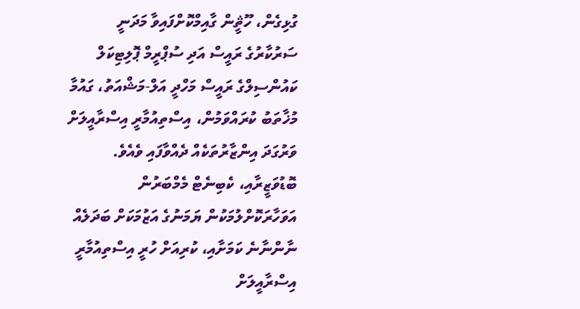ގުޅިގެން، ހޫޘީން ގާއިމްކޮށްފައިވާ މަދަނީ ސަރުކާރުގެ ރައީސް އަދި ސުޕްރީމް ޕޮލިޓިކަލް ކައުންސިލްގެ ރައީސް މަހްދީ އަލް-މަޝްއަތު، ގައުމާ މުޚާތަބު ކުރައްވަމުން، އިސްތިއުމާރީ އިސްރާއީލަށް ވަރުގަދަ އިންޒާރުތަކެއް ދެއްވާފައި ވެއެވެ.
ބޮޑުވަޒީރާއި، ކެބިނެޓް މެމްބަރުން އަވަހާރަކޮށްލުމަކުން ޔަމަނުގެ އަޒުމަކަށް ބަދަލެއް ނާންނާނެ ކަމަށާއި، ކުރިއަށް ހުރީ އިސްތިއުމާރީ އިސްރާއީލަށް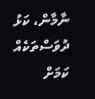ނާމާން، ކަޅު ދުވަސްތަކެއް ކަމަށް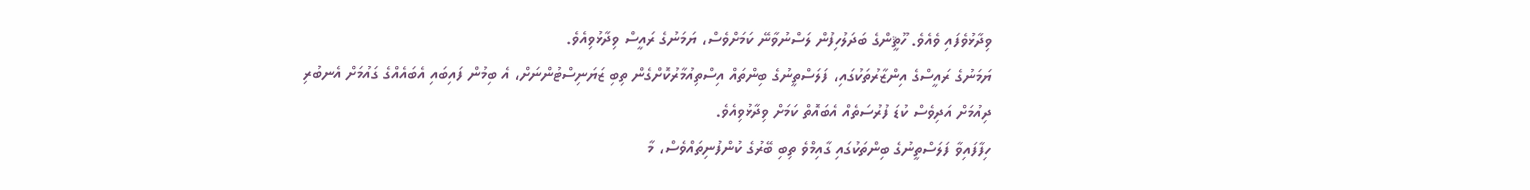ވިދާޅުވެފައި ވެއެވެ. ހޫޘީންގެ ބަދަލުހިފުން ލަސްނުވާނޭ ކަމަށްވެސް، ޔަމަނުގެ ރައީސް ވިދާޅުވިއެވެ.
ޔަމަނުގެ ރައީސްގެ އިންޒާރުތަކުގައި، ފަލަސްތީނުގެ ބިންތައް އިސްތިއުމާރުކޮށްގެން ތިބި ޒަޔަނިސްޓުންނަށް، އެ ބިމުން ފައިބައި އެބައެއްގެ ގައުމަށް އެނބުރި ދިއުމަށް އަދިވެސް ކުޑަ ފުރުސަތެއް އެބައޮތް ކަމަށް ވިދާޅުވިއެވެ.
ހިފާފައިވާ ފަލަސްތީނުގެ ބިންތަކުގައި ގާއިމްވެ ތިބި ބޭރުގެ ކުންފުނިތައްވެސް، މާ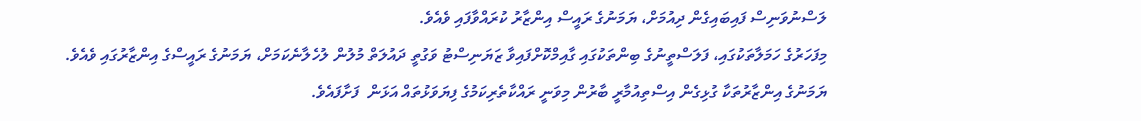ލަސްނުވަނިސް ފައިބައިގެން ދިއުމަށް، ޔަމަނުގެ ރައީސް އިންޒާރު ކުރައްވާފައި ވެއެވެ.
މިފަހަރުގެ ހަމަލާތަކުގައި، ފަލަސްތީނުގެ ބިންތަކުގައި ގާއިމްކޮށްފައިވާ ޒަޔަނިސްޓު ވަގުތީ ދައުލަތް މުލުން ލުހެލާނެކަމަށް، ޔަމަނުގެ ރައީސްގެ އިންޒާރުގައި ވެއެވެ.
ޔަމަނުގެ އިންޒާރުތަކާ ގުޅިގެން އިސްތިއުމާރީ ބާރުން މިވަނީ ރައްކާތެރިކަމުގެ ފިޔަވަޅުތައް އަޅަން  ފަށާފައެވެ.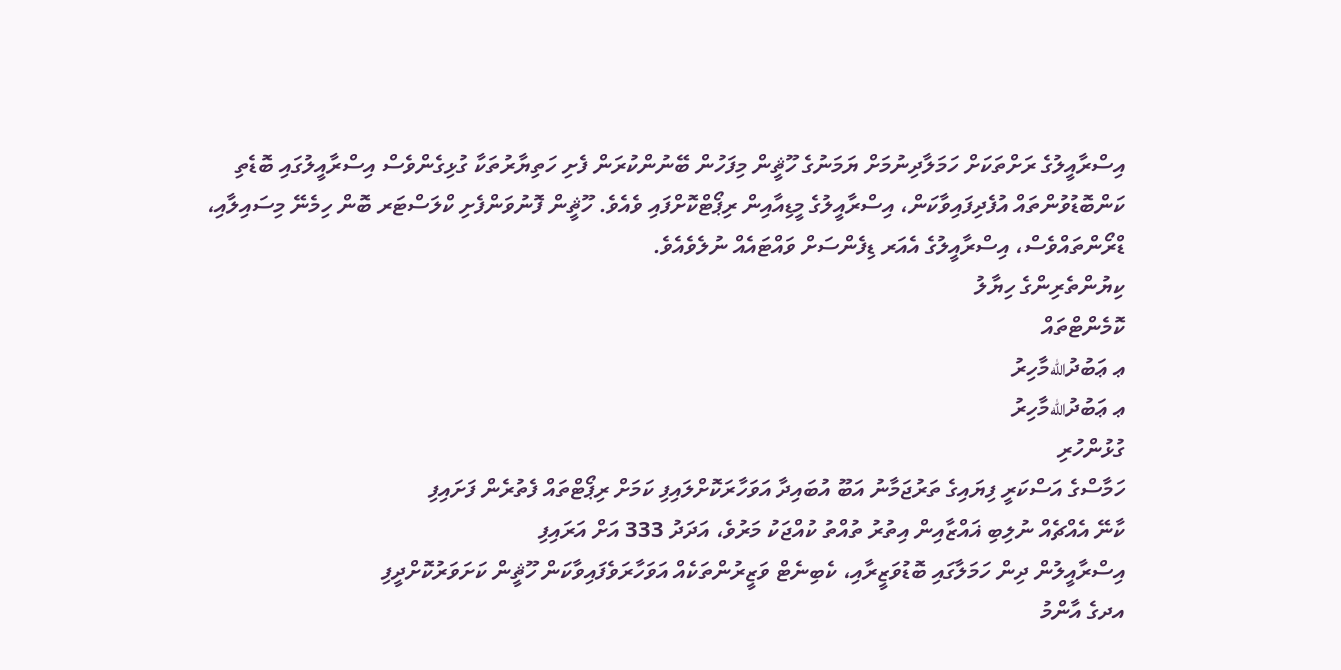އިސްރާއީލުގެ ރަށްތަކަށް ހަމަލާދިނުމަށް ޔަމަނުގެ ހޫޘީން މިފަހުން ބޭނުންކުރަން ފެށި ހަތިޔާރުތަކާ ގުޅިގެންވެސް އިސްރާއީލުގައި ބޮޑެތި ކަންބޮޑުވުންތައް އުފެދިފައިވާކަން، އިސްރާއީލުގެ މީޑިއާއިން ރިޕޯޓްކޮށްފައި ވެއެވެ. ހޫޘީން ފޮނުވަންފެށި ކްލަސްޓަރ ބޮން ހިމެނޭ މިސައިލާއި، ޑްރޯންތައްވެސް، އިސްރާއީލުގެ އެއަރ ޑިފެންސަށް ވައްޓައެއް ނުލެވެއެވެ.
ކިޔުންތެރިންގެ ހިޔާލު
ކޮމެންޓްތައް
ޢ ޢަބުދުاللهމާހިރު
ޢ ޢަބުދުاللهމާހިރު
ގުޅުންހުރި
ހަމާސްގެ އަސްކަރީ ފިޔައިގެ ތަރުޖަމާނު އަބޫ އުބައިދާ އަވަހާރަކޮށްލައިފި ކަމަށް ރިޕޯޓްތައް ފެތުރެން ފަށައިފި
ކާނޭ އެއްޗެއް ނުލިބި ޣައްޒާއިން އިތުރު ތުއްތު ކުއްޖަކު މަރުވެ، އަދަދު 333 އަށް އަރައިފި
އިސްރާއީލުން ދިން ހަމަލާގައި ބޮޑުވަޒީރާއި، ކެބިނެޓް ވަޒީރުންތަކެއް އަވަހާރަވެފައިވާކަން ހޫޘީން ކަށަވަރުކޮށްދީފި
އދގެ އާންމު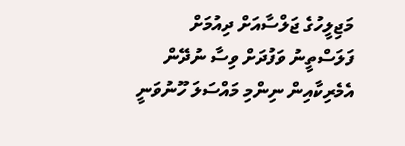މަޖިލީހުގެ ޖަލްސާއަށް ދިއުމަށް ފަލަސްތީނު ވަފުދަށް ވިސާ ނުދޭން އެމެރިކާއިން ނިންމި މައްސަލަ ހޫނުވަނީ